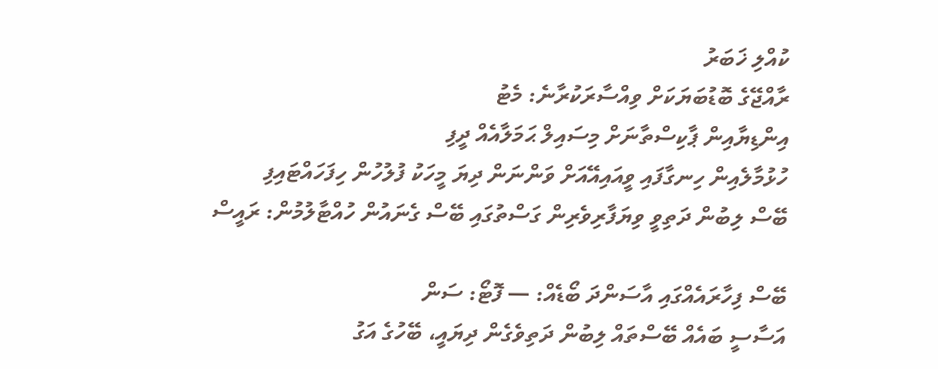ކުއްލި ޚަބަރު
ރާއްޖޭގެ ބޮޑުބަޔަކަށް ވިއްސާރަކުރާނެ: މެޓު
އިންޑިޔާއިން ޕާކިސްތާނަށް މިސައިލް ޙަމަލާއެއް ދީފި
ހުޅުމާލެއިން ހިނގާފައި ވީއައިއޭއަށް ވަންނަން ދިޔަ މީހަކު ފުލުހުން ހިފަހައްޓައިފި
ބޭސް ލިބުން ދަތިވީ ވިޔަފާރިވެރިން ގަސްތުގައި ބޭސް ގެނައުން ހުއްޓާލުމުން: ރައީސް

ބޭސް ފިހާރައެއްގައި އާސަންދަ ބޯޑެއް: — ފޮޓޯ: ސަން
އަސާސީ ބައެއް ބޭސްތައް ލިބުން ދަތިވެގެން ދިޔައީ، ބޭހުގެ އަގު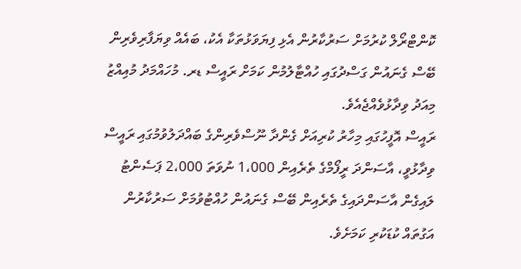ކޮންޓްރޯލް ކުރުމަށް ސަރުކާރުން އެޅި ފިޔަވަޅުތަކާ އެކު، ބައެއް ވިޔަފާރިވެރިން ބޭސް ގެނައުން ގަސްދުގައި ހުއްޓާލުމުން ކަމަށް ރައީސް ޑރ. މުހައްމަދު މުއިއްޒު މިއަދު ވިދާޅުވެއްޖެއެވެ.
ރައީސް އޮފީހުގައި މިހާރު ކުރިއަށް ގެންދާ ނޫސްވެރިންގެ ބައްދަލުވުމުގައި ރައީސް ވިދާޅުވީ، އާސަންދަ ރީފޯމްގެ ތެރެއިން 1،000 ނުވަތަ 2،000 ޕަސެންޓު ލައިގެން އާސަންދައިގެ ތެރެއިން ބޭސް ގެނައުން ހުއްޓުވުމަށް ސަރުކާރުން އަގުތައް ކުޑަކުރި ކަމަށެވެ.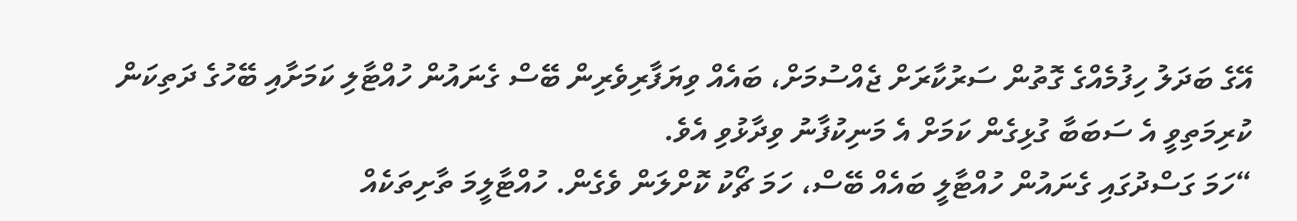އޭގެ ބަދަލު ހިފުމެއްގެ ގޮތުން ސަރުކާރަށް ޖެއްސުމަށް، ބައެއް ވިޔަފާރިވެރިން ބޭސް ގެނައުން ހުއްޓާލި ކަމަށާއި ބޭހުގެ ދަތިކަން ކުރިމަތިވީ އެ ސަބަބާ ގުޅިގެން ކަމަށް އެ މަނިކުފާނު ވިދާޅުވި އެވެ.
“ހަމަ ގަސްދުގައި ގެނައުން ހުއްޓާލީ ބައެއް ބޭސް، ހަމަ ޗޯކު ކޮށްލަން ވެގެން. ހުއްޓާލީމަ ތާށިތަކެއް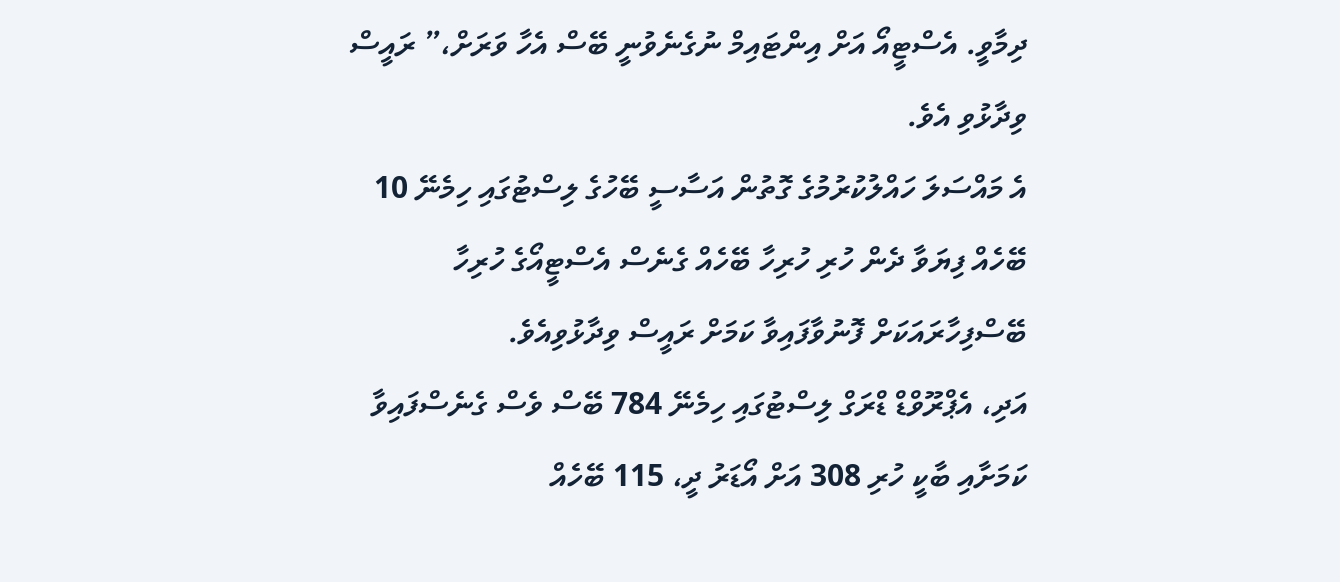ދިމާވީ. އެސްޓީއޯ އަށް އިންޓައިމް ނުގެނެވުނީ ބޭސް އެހާ ވަރަށް،” ރައީސް ވިދާޅުވި އެވެ.
އެ މައްސަލަ ހައްލުކުރުމުގެ ގޮތުން އަސާސީ ބޭހުގެ ލިސްޓުގައި ހިމެނޭ 10 ބޭހެއް ފިޔަވާ ދެން ހުރި ހުރިހާ ބޭހެއް ގެނެސް އެސްޓީއޯގެ ހުރިހާ ބޭސްފިހާރައަކަށް ފޮނުވާފައިވާ ކަމަށް ރައީސް ވިދާޅުވިއެވެ.
އަދި، އެޕްރޫވްޑް ޑްރަގް ލިސްޓުގައި ހިމެނޭ 784 ބޭސް ވެސް ގެނެސްފައިވާ ކަމަށާއި ބާކީ ހުރި 308 އަށް އޯޑަރު ދީ، 115 ބޭހެއް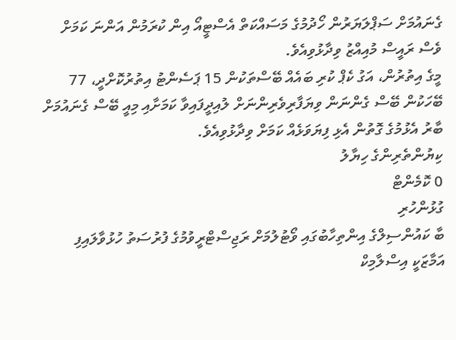ގެނައުމަށް ސަޕްލަޔަރުން ހޯދުމުގެ މަސައްކަތް އެސްޓީއޯ އިން ކުރަމުން އަންނަ ކަމަށް ވެސް ރައީސް މުއިއްޒު ވިދާޅުވިއެވެ.
މީގެ އިތުރުން، އަގު ކެޕް ކުރި ބައެއް ބޭސްތަކުން 15 ޕަސެންޓު އިތުރުކޮށްދީ، 77 ބޭހަކުން ބޭސް ގެންނަން ވިޔަފާރިވެރިންނަށް ލުއިދީފައިވާ ކަމަށާއި މިއީ ބޭސް ގެނައުމަށް ބާރު އެޅުމުގެ ގޮތުން އެޅި ފިޔަވަޅެއް ކަމަށް ވިދާޅުވިއެވެ.
ކިޔުންތެރިންގެ ހިޔާލު
0 ކޮމެންޓް
ގުޅުންހުރި
ބާ ކައުންސިލްގެ އިންތިހާބުގައި ވޯޓުލުމަށް ރަޖިސްޓްރީވުމުގެ ފުރުސަތު ހުޅުވާލައިފި
އަމާޒަކީ އިސްލާމިކް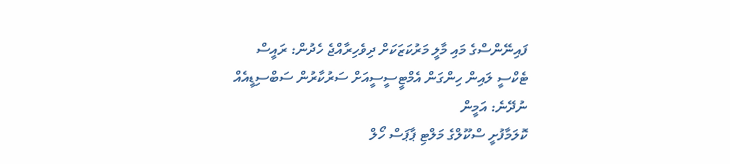ފައިނޭންސްގެ މައި މާލީ މަރުކަޒަކަށް ދިވެހިރާއްޖެ ހެދުން: ރައީސް
ޓެކްސީ ލައިން ހިންގަން އެމްޓީސީސީއަށް ސަރުކާރުން ސަބްސިޑީއެއް ނުދޭނެ: އަމީން
ކޮލަމާފުށީ ސްކޫލްގެ މަލްޓި ޕާޕަސް ހޯލް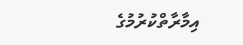އިމާރާތްކުރުމުގެ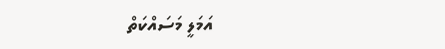އަމަލީ މަސައްކަތް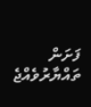ފަށަން ތައްޔާރުވެއްޖެ